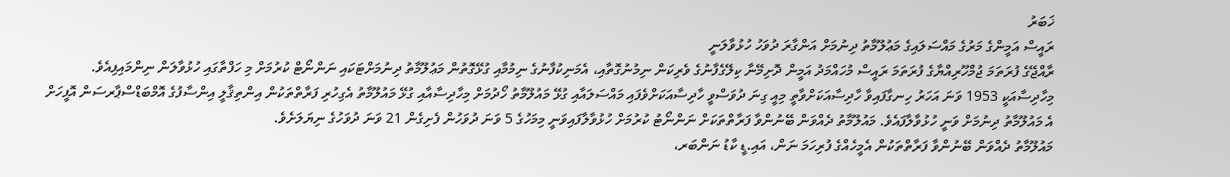ޚަބަރު
ރައީސް އަމީންގެ މަރުގެ މައްސަލައިގެ މަޢުލޫމާތު ދިނުމަށް އަންގާރަ ދުވަހު ހުޅުވާލަނީ
ރާއްޖޭގެ ފުރަތަމަ ޖުމްހޫރިއްޔާގެ ފުރަތަމަ ރައީސް މުހައްމަދު އަމީން ދޮށިމޭނާ ކިލޭގެފާނުގެ ވެރިކަން ނިމުނުގޮތާއި، އެމަނިކުފާނުގެ ނިމުމާއި ގުޅޭގޮތުން މަޢުލޫމާތު ދިނުމަށްޓަކައި ނަންނޯޓް ކުރުމަށް މި ހަފްތާގައި ހުޅުވާލަން ނިންމައިފިއެވެ.
މިހާދިސާއަކީ 1953 ވަނަ އަހަރު ހިނގާފައިވާ ހާދިސާއަކަށްވާތީ މިއީ ގިނަ ދުވަސްވީ ހާދިސާއަކަށްވެފައި މައްސަލައާއި ގުޅޭ މައުލޫމާތު ހޯދުމަށް މިހާދިސާއާއި ގުޅޭ މައުލޫމާތު އެގިހުރި ފަރާތްތަކުން އިންތިޤާލީ އިންސާފުގެ އޮމްބަޑްސްޕާރސަން އޮފީހަށް އެ މައުލޫމާތު ދިނުމަށް ވަނީ ހުޅުވާލާފައެވެ. މައުލޫމާތު ދެއްވަން ބޭނުންވާ ފަރާތްތަކަށް ނަންނޯޓު ކުރުމަށް ހުޅުވާލާފައިވަނީ މިމަހުގެ 5 ވަނަ ދުވަހުން ފެށިގެން 21 ވަނަ ދުވަހުގެ ނިޔަލަށެވެ.
މައުލޫމާތު ދެއްވަން ބޭނުންވާ ފަރާތްތަކުން އެމީހެއްގެ ފުރިހަމަ ނަން، އައި.ޑީ ކާޑު ނަންބަރ،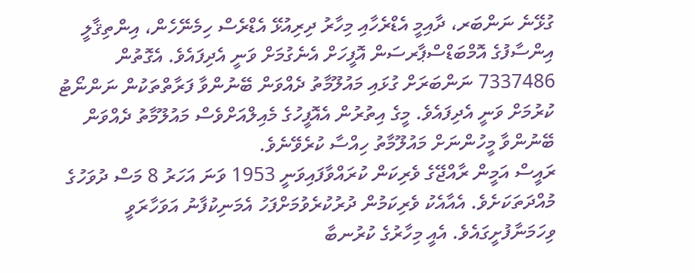ގުޅޭނެ ނަންބަރ، ދާއިމީ އެޑްރެހާއި މިހާރު ދިރިއުޅޭ އެޑްރެސް ހިމެނޭހެން، އިންތިޤާލީ އިންސާފުގެ އޮމްބަޑްސްޕާރސަން އޮފީހަށް އެނެގުމަށް ވަނީ އެދިފައެވެ. އެގޮތުން 7337486 ނަންބަރަށް ގުޅައި މައުލޫމާތު ދެއްވަން ބޭނުންވާ ފަރާތްތަކުން ނަންނޯޓު ކުރުމަށް ވަނީ އެދިފައެވެ. މީގެ އިތުރުން އެއޮފީހުގެ މެއިލްއަށްވެސް މައުލޫމާތު ދެއްވަން ބޭނުންވާ މީހުންނަށް މައުލޫމާތު ހިއްސާ ކުރެވޭނެވެ.
ރައީސް އަމީން ރާއްޖޭގެ ވެރިކަން ކުރައްވާފައިވަނީ 1953 ވަނަ އަހަރު 8 މަސް ދުވަހުގެ މުއްދަތަކަށެވެ. އެއާއެކު ވެރިކަމުން ދުރުކުރެވުމަށްފަހު އެމަނިކުފާނު އަވަހާރަވީ ވިހަމަނާފުށީގައެވެ. އެއީ މިހާރުގެ ކުރުނބާ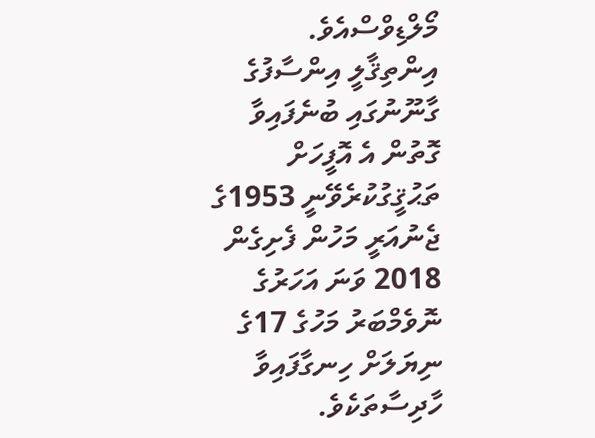މޯލްޑިވްސްއެވެ.
އިންތިޤާލީ އިންސާފުގެ ގާނޫނުގައި ބުނެފައިވާ ގޮތުން އެ އޮފީހަށް ތަޙުޤީގުކުރެވޭނީ 1953ގެ ޖެނުއަރީ މަހުން ފެށިގެން 2018 ވަނަ އަހަރުގެ ނޮވެމްބަރު މަހުގެ 17ގެ ނިޔަލަށް ހިނގާފައިވާ ހާދިސާތަކެވެ.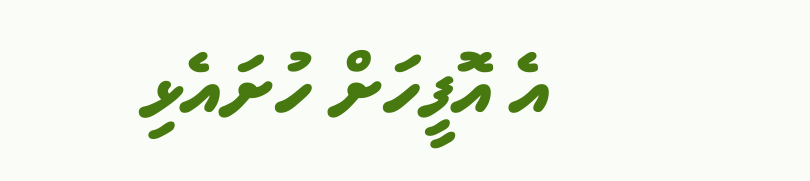އެ އޮފީހަށް ހުށައެޅި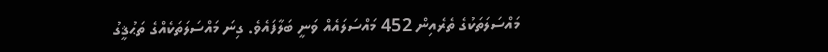މައްސަލަތަކުގެ ތެރެއިން 452 މައްސަލައެއް ވަނީ ބަލާފައެވެ. ގިނަ މައްސަލަތަކެއްގެ ތަޙުޤީގު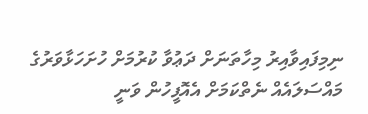ނިމިފައިވާއިރު މިހާތަނަށް ދަޢުވާ ކުރުމަށް ހުށަހަޅާވަރުގެ މައްސަލައެއް ނެތްކަމަށް އެއޮފީހުން ވަނީ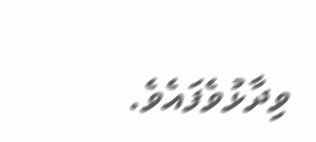ވިދާޅުވެފައެވެ.